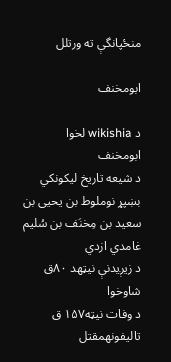منځپانگې ته ورتلل

ابومخنف

د wikishia لخوا
ابومخنف
د شیعه تاریخ لیکونکي
بښپړ نوملوط بن یحیی بن سعید بن مِخنَف بن سُلیم غامدي ازدي
د زیږیدنې نیټهد ۸۰ق شاوخوا
د وفات نیټه۱۵۷ ق
تالیفونهمقتل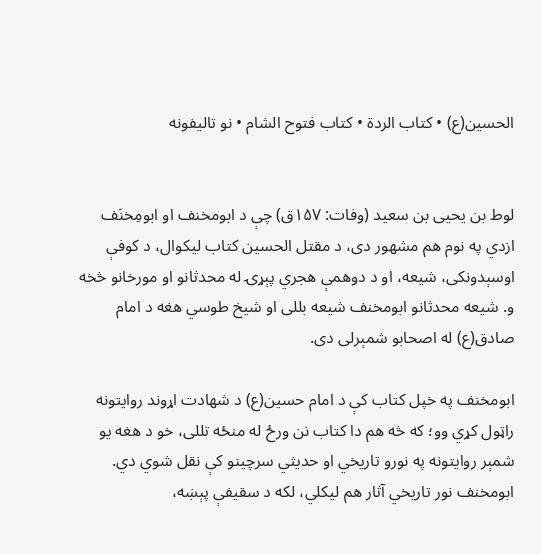الحسین(ع) • کتاب الردة • کتاب فتوح الشام • نو تالیفونه


لوط بن یحیی بن سعید (وفات: ۱۵۷ق) چې د ابومخنف او ابومِخنَف ازدي په نوم هم مشهور دی، د مقتل الحسین کتاب لیکوال، د کوفې اوسېدونکی، شیعه، او د دوهمې هجري پېړۍ له محدثانو او مورخانو څخه و. شیعه محدثانو ابومخنف شیعه بللی او شیخ طوسي هغه د امام صادق(ع) له اصحابو شمېرلی دی.

ابومخنف په خپل کتاب کې د امام حسین(ع) د شهادت اړوند روایتونه راټول کړي وو؛ که څه هم دا کتاب نن ورځ له منځه تللی، خو د هغه یو شمېر روایتونه په نورو تاریخي او حدیثي سرچینو کې نقل شوي دي. ابومخنف نور تاریخي آثار هم لیکلي، لکه د سقیفې پېښه،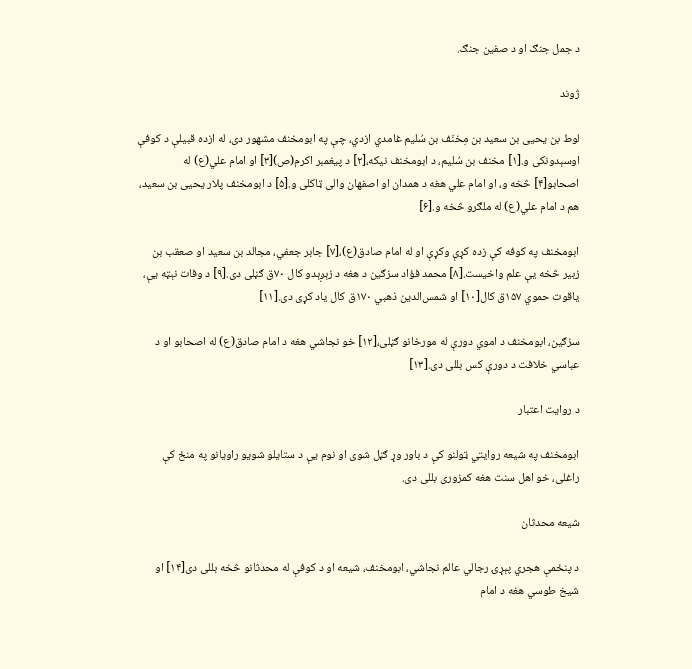د جمل جنګ او د صفین جنګ.

ژوند

لوط بن یحیی بن سعید بن مِخنَف بن سُلیم غامدي ازدي، چې په ابومخنف مشهور دی، له ازده قبیلې د کوفې اوسېدونکی و.[۱] مخنف بن سُلیم، د ابومخنف نیکه،[۲] د پیغمبر اکرم(ص)[۳] او امام علي(ع) له اصحابو[۴] څخه و، او امام علي هغه د همدان او اصفهان والی ټاکلی و.[۵] د ابومخنف پلار یحیی بن سعید، هم د امام علي(ع) له ملګرو څخه و.[۶]

ابومخنف په کوفه کې زده کړې وکړې او له امام صادق(ع)،[۷] جابر جعفي، مجالد بن سعید او صعقب بن زبیر څخه یې علم واخیست.[۸] محمد فؤاد سزګین د هغه د زېږېدو کال ۷۰ق ګڼلی دی.[۹] د وفات نېټه یې، یاقوت حموي ۱۵۷ق کال[۱۰] او شمس‌الدین ذهبي ۱۷۰ق کال یاد کړی دی.[۱۱]

سزګین، ابومخنف د اموي دورې له مورخانو ګڼلی،[۱۲] خو نجاشي هغه د امام صادق(ع) له اصحابو او د عباسي خلافت د دورې کس بللی دی.[۱۳]

د روایت اعتبار

ابومخنف په شیعه روایتي ټولنو کې د باور وړ ګڼل شوی او نوم یې د ستایلو شویو راویانو په منځ کې راغلی، خو اهل سنت هغه کمزوری بللی دی.

شیعه محدثان

د پنځمې هجري پېړۍ رجالي عالم نجاشي، ابومخنف، شیعه او د کوفې له محدثانو څخه بللی دی[۱۴] او شیخ طوسي هغه د امام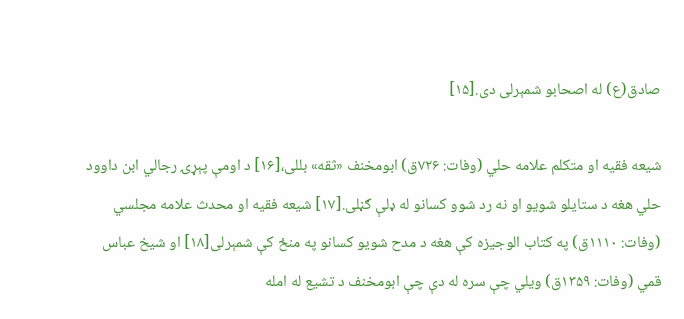صادق(ع) له اصحابو شمېرلی دی.[۱۵]

شیعه فقیه او متکلم علامه حلي (وفات: ۷۲۶ق) ابومخنف «ثقه» بللی،[۱۶] د اومې پېړۍ رجالي ابن داوود حلي هغه د ستایلو شویو او نه رد شوو کسانو له ډلې ګڼلی.[۱۷] شیعه فقیه او محدث علامه مجلسي (وفات: ۱۱۱۰ق) په کتاب الوجیزه کې هغه د مدح شویو کسانو په منځ کې شمېرلی[۱۸] او شیخ عباس قمي (وفات: ۱۳۵۹ق) ویلي چې سره له دې چې ابومخنف د تشیع له امله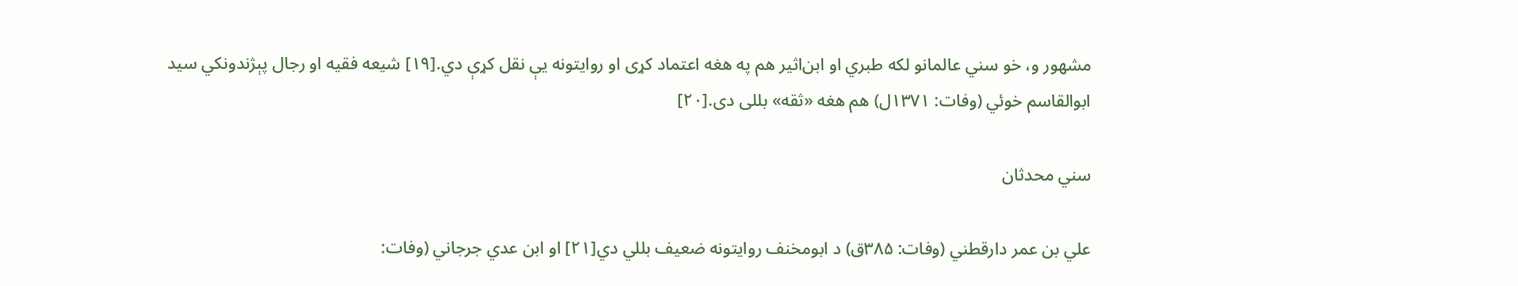مشهور و، خو سني عالمانو لکه طبري او ابن‌اثیر هم په هغه اعتماد کړی او روایتونه یې نقل کړې دي.[۱۹] شیعه فقیه او رجال پېژندونکي سید ابوالقاسم خوئي (وفات: ۱۳۷۱ل) هم هغه «ثقه» بللی دی.[۲۰]

سني محدثان

علي بن عمر دارقطني (وفات: ۳۸۵ق) د ابومخنف روایتونه ضعیف بللي دي[۲۱] او ابن عدي جرجاني (وفات: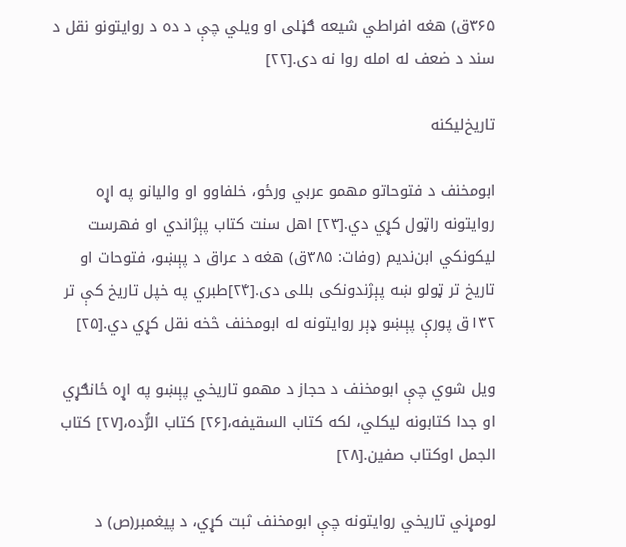۳۶۵ق) هغه افراطي شیعه ګڼلی او ویلي چې د ده د روایتونو نقل د سند د ضعف له امله روا نه دی.[۲۲]

تاریخ‌لیکنه

ابومخنف د فتوحاتو مهمو عربي ورځو، خلفاوو او والیانو په اړه روایتونه راټول کړي دي.[۲۳] اهل سنت کتاب پېژاندي او فهرست لیکونکي ابن‌ندیم (وفات: ۳۸۵ق) هغه د عراق د پېښو، فتوحات او تاریخ تر ټولو ښه پېژندونکی بللی دی.[۲۴]طبري په خپل تاریخ کې تر ۱۳۲ق پورې پېښو ډېر روایتونه له ابومخنف څخه نقل کړي دي.[۲۵]

ویل شوي چې ابومخنف د حجاز د مهمو تاریخي پېښو په اړه ځانګړي او جدا کتابونه لیکلي، لکه کتاب السقیفه،[۲۶] کتاب الرُّده،[۲۷] کتاب الجمل اوکتاب صفین.[۲۸]

لومړني تاریخي روایتونه چې ابومخنف ثبت کړي، د پیغمبر(ص) د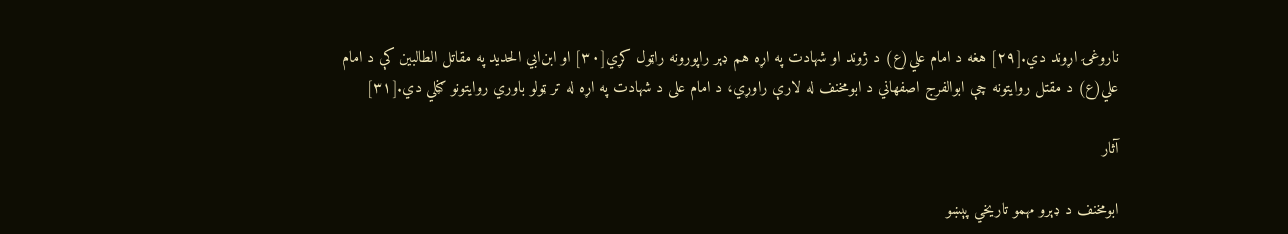ناروغۍ اړوند دي.[۲۹] هغه د امام علي(ع) د ژوند او شهادت په اړه هم ډېر راپورونه راټول کړي[۳۰] او ابن‌ابي الحدید په مقاتل الطالبین کې د امام علي(ع) د مقتل روایتونه چې ابوالفرج اصفهاني د ابومخنف له لارې راوړي، د امام علی د شهادت په اړه له تر ټولو باوري روایتونو ګڼلي دي.[۳۱]

آثار

ابومخنف د ډېرو مهمو تاریخي پېښو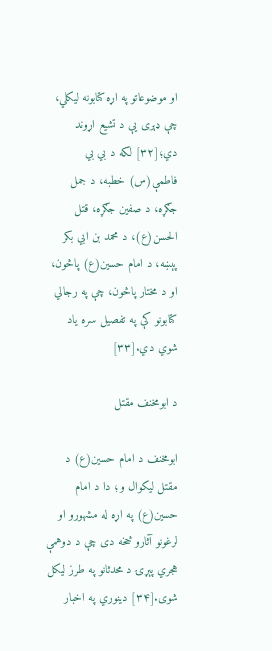او موضوعاتو په اړه کتابونه لیکلي، چې ډېری یې د تشیع اړوند دي؛[۳۲] لکه د بي بي فاطمې(س) خطبه، د جمل جګړه، د صفین جګړه، قتل الحسن(ع)، د محمد بن ابي بکر پېښه، د امام حسین(ع) پاڅون، او د مختار پاڅون، چې په رجالي کتابونو کې په تفصیل سره یاد شوي دي.[۳۳]

د ابومخنف مقتل

ابومخنف د امام حسین(ع) د مقتل لیکوال و؛ دا د امام حسین(ع) په اړه له مشهورو او لرغونو آثارو څخه دی چې د دوهمې هجري پېړۍ د محدثانو په طرز لیکل شوی.[۳۴] دینوري په اخبار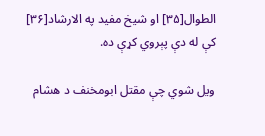الطوال[۳۵] او شیخ مفید په الارشاد[۳۶] کې له دې پېروي کړې ده.

ویل شوي چې مقتل ابومخنف د هشام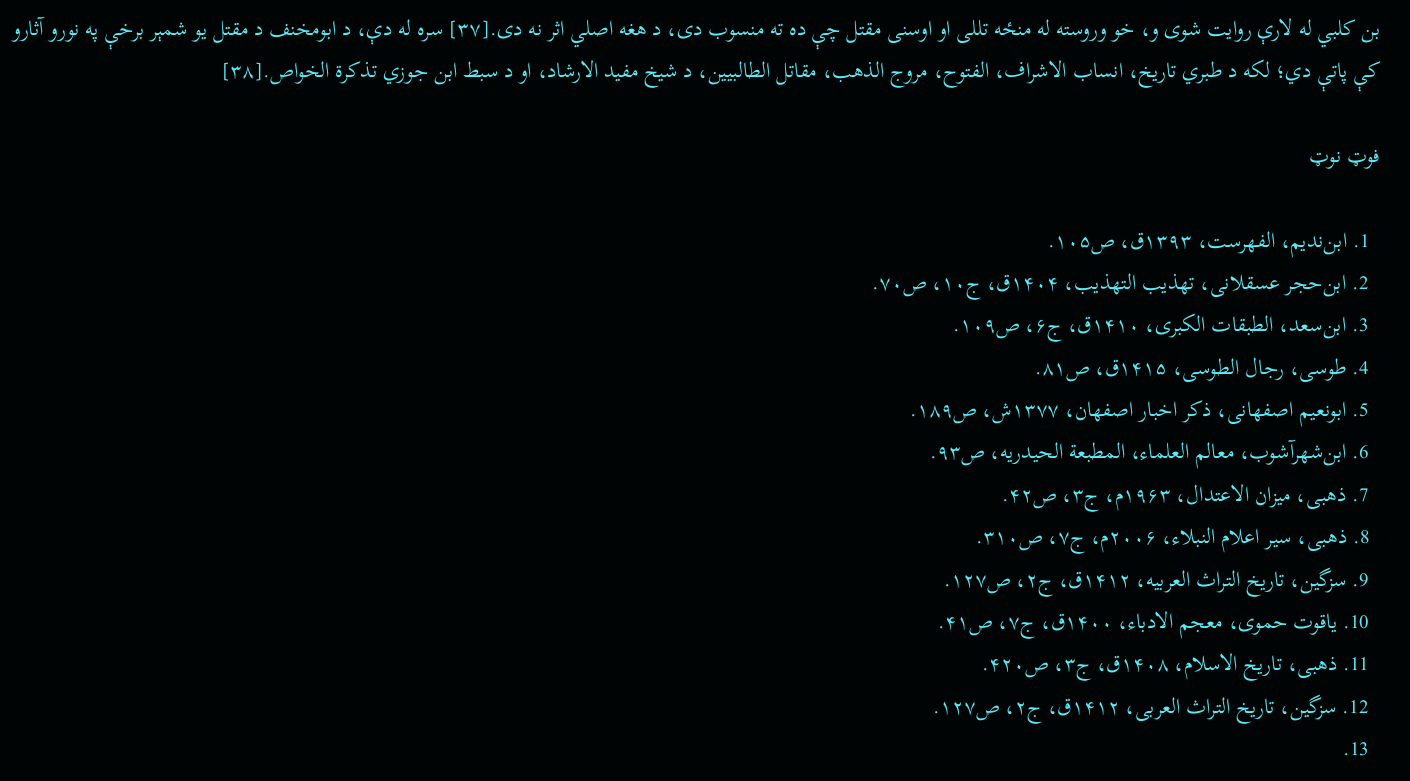بن کلبي له لارې روایت شوی و، خو وروسته له منځه تللی او اوسنی مقتل چې ده ته منسوب دی، د هغه اصلي اثر نه دی.[۳۷] سره له دې، د ابومخنف د مقتل یو شمېر برخې په نورو آثارو کې پاتې دي؛ لکه د طبري تاریخ، انساب الاشراف، الفتوح، مروج الذهب، مقاتل الطالبیین، د شیخ مفید الارشاد، او د سبط ابن جوزي تذکرة الخواص.[۳۸]

فوټ نوټ

  1. ابن‌ندیم، الفهرست، ۱۳۹۳ق، ص۱۰۵.
  2. ابن‌حجر عسقلانی، تهذیب التهذیب، ۱۴۰۴ق، ج۱۰، ص۷۰.
  3. ابن‌سعد، الطبقات الکبری، ۱۴۱۰ق، ج۶، ص۱۰۹.
  4. طوسی، رجال الطوسی، ۱۴۱۵ق، ص۸۱.
  5. ابونعیم اصفهانی، ذکر اخبار اصفهان، ۱۳۷۷ش، ص۱۸۹.
  6. ابن‌شهرآشوب، معالم العلماء، المطبعة الحیدریه، ص۹۳.
  7. ذهبی، میزان الاعتدال، ۱۹۶۳م، ج۳، ص۴۲.
  8. ذهبی، سیر اعلام النبلاء، ۲۰۰۶م، ج۷، ص۳۱۰.
  9. سزگین، تاریخ التراث العربیه، ۱۴۱۲ق، ج۲، ص۱۲۷.
  10. یاقوت حموی، معجم الادباء، ۱۴۰۰ق، ج۷، ص۴۱.
  11. ذهبی، تاریخ الاسلام، ۱۴۰۸ق، ج۳، ص۴۲۰.
  12. سزگین، تاریخ التراث العربی، ۱۴۱۲ق، ج۲، ص۱۲۷.
  13.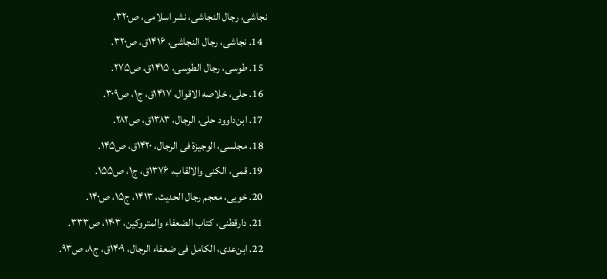نجاشی، رجال النجاشی، نشر اسلامی، ص۳۲۰.
  14. نجاشی، رجال النجاشی، ۱۴۱۶ق، ص۳۲۰.
  15. طوسی، رجال الطوسی، ۱۴۱۵ق، ص۲۷۵.
  16. حلی، خلاصه الاقوال، ۱۴۱۷ق، ج۱، ص۳۰۹.
  17. ابن‌داوود حلی، الرجال، ۱۳۸۳ق، ص۲۸۲.
  18. مجلسی، الوجیزة فی الرجال، ۱۴۲۰ق، ص۱۴۵.
  19. قمی، الکنی والالقاب، ۱۳۷۶ق، ج۱، ص۱۵۵.
  20. خویی، معجم رجال الحدیث، ۱۴۱۳، ج۱۵، ص۱۴۰.
  21. دارقطنی، کتاب الضعفاء والمتروکین، ۱۴۰۳، ص۳۳۳.
  22. ابن‌عدی، الکامل فی ضعفاء الرجال، ۱۴۰۹ق، ج۸، ص۹۳.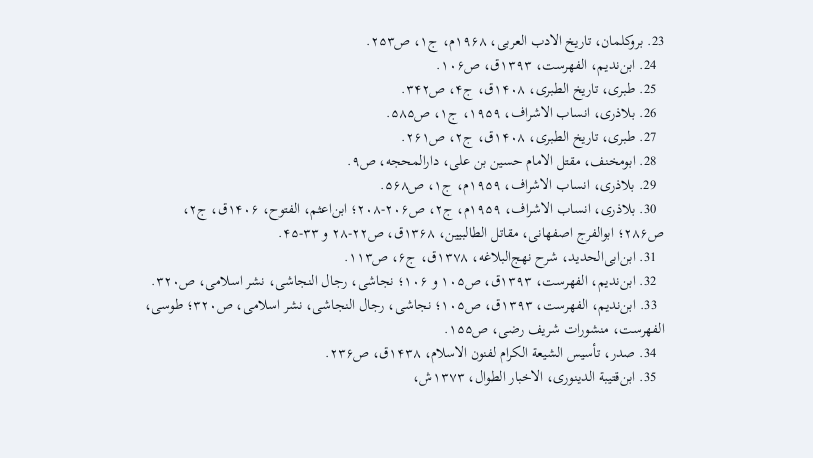23. بروکلمان، تاریخ الادب العربی، ۱۹۶۸م، ج۱، ص۲۵۳.
  24. ابن‌ندیم، الفهرست، ۱۳۹۳ق، ص۱۰۶.
  25. طبری، تاریخ الطبری، ۱۴۰۸ق، ج۴، ص۳۴۲.
  26. بلاذری، انساب الاشراف، ۱۹۵۹، ج۱، ص۵۸۵.
  27. طبری، تاریخ الطبری، ۱۴۰۸ق، ج۲، ص۲۶۱.
  28. ابومخنف، مقتل الامام حسین بن علی، دارالمحجه، ص۹.
  29. بلاذری، انساب الاشراف، ۱۹۵۹م، ج۱، ص۵۶۸.
  30. بلاذری، انساب الاشراف، ۱۹۵۹م، ج۲، ص۲۰۶-۲۰۸؛ ابن‌اعثم، الفتوح، ۱۴۰۶ق، ج۲، ص۲۸۶؛ ابوالفرج اصفهانی، مقاتل الطالبیین، ۱۳۶۸ق، ص۲۲-۲۸ و ۳۳-۴۵.
  31. ابن‌ابی‌الحدید، شرح نهج‌البلاغه، ۱۳۷۸ق، ج۶، ص۱۱۳.
  32. ابن‌ندیم، الفهرست، ۱۳۹۳ق، ص۱۰۵ و ۱۰۶؛ نجاشی، رجال النجاشی، نشر اسلامی، ص۳۲۰.
  33. ابن‌ندیم، الفهرست، ۱۳۹۳ق، ص۱۰۵؛ نجاشی، رجال النجاشی، نشر اسلامی، ص۳۲۰؛ طوسی، الفهرست، منشورات شریف رضی، ص۱۵۵.
  34. صدر، تأسیس الشیعة الکرام لفنون الاسلام، ۱۴۳۸ق، ص۲۳۶.
  35. ابن‌قتیبة الدینوری، الاخبار الطوال، ۱۳۷۳ش،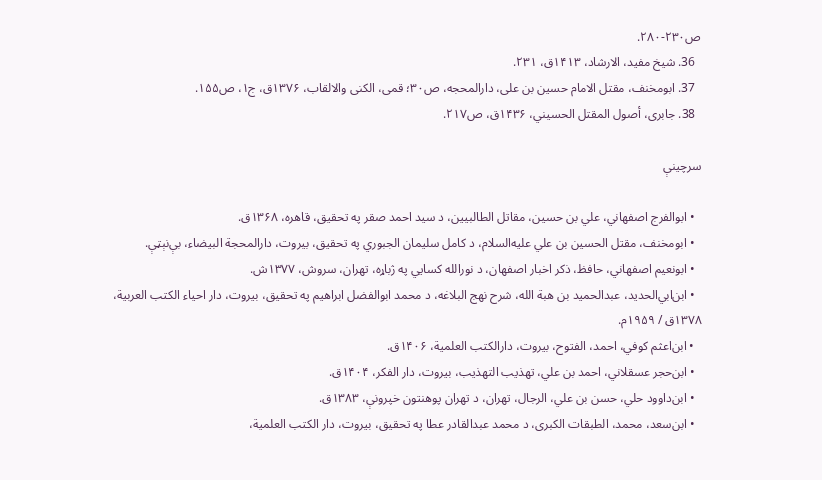ص۲۳۰-۲۸۰.
  36. شیخ مفید، الارشاد، ۱۴۱۳ق، ۲۳۱.
  37. ابومخنف، مقتل الامام حسین بن علی، دارالمحجه، ص۳۰؛ قمی، الکنی والالقاب، ۱۳۷۶ق، ج۱، ص۱۵۵.
  38. جابری، أصول المقتل الحسيني، ۱۴۳۶ق، ص۲۱۷.

سرچينې

  • ابوالفرج اصفهاني، علي بن حسین، مقاتل الطالبیین، د سید احمد صقر په تحقیق، قاهره، ۱۳۶۸ق.
  • ابومخنف، مقتل الحسین بن علي علیه‌السلام، د کامل سلیمان الجبوري په تحقیق، بیروت، دارالمحجة البیضاء، بې‌نېټې.
  • ابونعیم اصفهاني، حافظ، ذکر اخبار اصفهان، د نورالله کسایي په ژباړه، تهران، سروش، ۱۳۷۷ش.
  • ابن‌ابي‌الحدید، عبدالحمید بن هبة الله، شرح نهج البلاغه، د محمد ابوالفضل ابراهیم په تحقیق، بیروت، دار احیاء الکتب العربیة، ۱۳۷۸ق / ۱۹۵۹م.
  • ابن‌اعثم کوفي، احمد، الفتوح، بیروت، دارالکتب العلمیة، ۱۴۰۶ق.
  • ابن‌حجر عسقلاني، احمد بن علي، تهذیب التهذیب، بیروت، دار الفکر، ۱۴۰۴ق.
  • ابن‌داوود حلي، حسن بن علي، الرجال، تهران، د تهران پوهنتون خپرونې، ۱۳۸۳ق.
  • ابن‌سعد، محمد، الطبقات الکبری، د محمد عبدالقادر عطا په تحقیق، بیروت، دار الکتب العلمیة،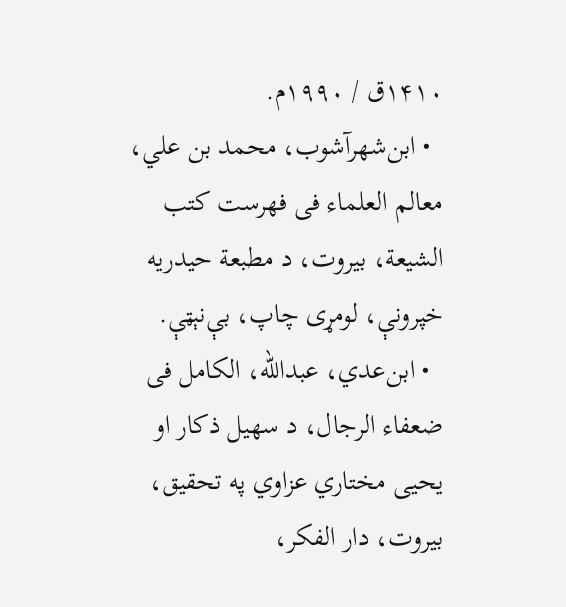۱۴۱۰ق / ۱۹۹۰م.
  • ابن‌شهرآشوب، محمد بن علي، معالم العلماء فی فهرست کتب الشیعة، بیروت، د مطبعة حیدریه خپرونې، لومړی چاپ، بې‌نېټې.
  • ابن‌عدي، عبدالله، الکامل فی ضعفاء الرجال، د سهیل ذکار او یحیی مختاري عزاوي په تحقیق، بیروت، دار الفکر،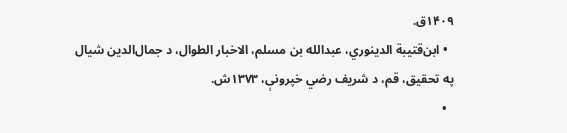۱۴۰۹ق.
  • ابن‌قتیبة الدینوري، عبدالله بن مسلم، الاخبار الطوال، د جمال‌الدین شیال په تحقیق، قم، د شریف رضي خپرونې، ۱۳۷۳ش.
  •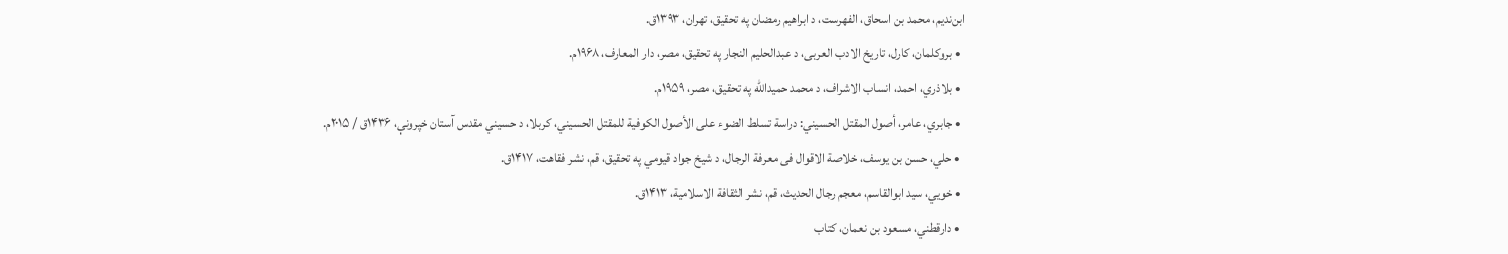ابن‌ندیم، محمد بن اسحاق، الفهرست، د ابراهیم رمضان په تحقیق، تهران، ۱۳۹۳ق.
  • بروکلمان، کارل، تاریخ الادب العربی، د عبدالحلیم النجار په تحقیق، مصر، دار المعارف، ۱۹۶۸م.
  • بلاذري، احمد، انساب الاشراف، د محمد حمیدالله په تحقیق، مصر، ۱۹۵۹م.
  • جابري، عامر، أصول المقتل الحسيني: دراسة تسلط الضوء علی الأصول الكوفية للمقتل الحسيني، کربلا، د حسيني مقدس آستان خپرونې، ۱۴۳۶ق / ۲۰۱۵م.
  • حلي، حسن بن یوسف، خلاصة الاقوال فی معرفة الرجال، د شیخ جواد قیومي په تحقیق، قم، نشر فقاهت، ۱۴۱۷ق.
  • خویي، سید ابوالقاسم، معجم رجال الحدیث، قم، نشر الثقافة الاسلامیة، ۱۴۱۳ق.
  • دارقطني، مسعود بن نعمان، کتاب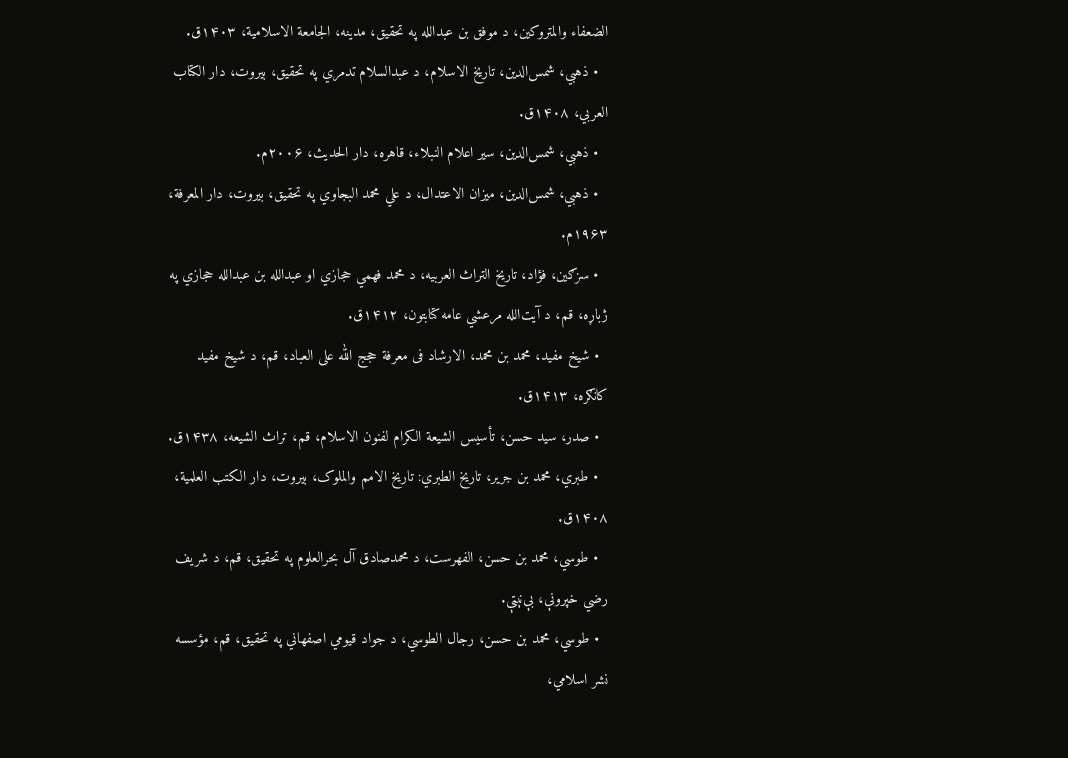الضعفاء والمتروکین، د موفق بن عبدالله په تحقیق، مدینه، الجامعة الاسلامیة، ۱۴۰۳ق.
  • ذهبي، شمس‌الدین، تاریخ الاسلام، د عبدالسلام تدمري په تحقیق، بیروت، دار الکتاب العربي، ۱۴۰۸ق.
  • ذهبي، شمس‌الدین، سیر اعلام النبلاء، قاهره، دار الحدیث، ۲۰۰۶م.
  • ذهبي، شمس‌الدین، میزان الاعتدال، د علي محمد البجاوي په تحقیق، بیروت، دار المعرفة، ۱۹۶۳م.
  • سزګین، فؤاد، تاریخ التراث العربیه، د محمد فهمي حجازي او عبدالله بن عبدالله حجازي په ژباړه، قم، د آیت‌الله مرعشي عامه کتابتون، ۱۴۱۲ق.
  • شیخ مفید، محمد بن محمد، الارشاد فی معرفة حجج الله علی العباد، قم، د شیخ مفید کانګره، ۱۴۱۳ق.
  • صدر، سید حسن، تأسیس الشیعة الکرام لفنون الاسلام، قم، تراث الشیعه، ۱۴۳۸ق.
  • طبري، محمد بن جریر، تاریخ الطبري: تاریخ الامم والملوک، بیروت، دار الکتب العلمیة، ۱۴۰۸ق.
  • طوسي، محمد بن حسن، الفهرست، د محمدصادق آل بحرالعلوم په تحقیق، قم، د شریف رضي خپرونې، بې‌نېټې.
  • طوسي، محمد بن حسن، رجال الطوسي، د جواد قیومي اصفهاني په تحقیق، قم، مؤسسه نشر اسلامي،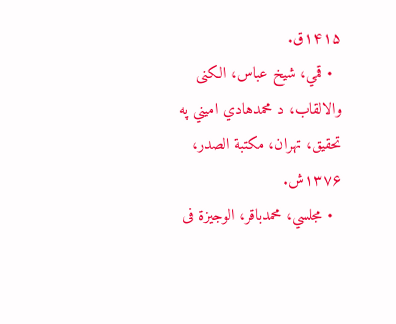۱۴۱۵ق.
  • قمي، شیخ عباس، الکنی والالقاب، د محمدهادي امیني په تحقیق، تهران، مکتبة الصدر، ۱۳۷۶ش.
  • مجلسي، محمدباقر، الوجیزة فی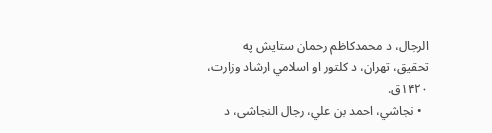الرجال، د محمدکاظم رحمان ستایش په تحقیق، تهران، د کلتور او اسلامي ارشاد وزارت، ۱۴۲۰ق.
  • نجاشي، احمد بن علي، رجال النجاشی، د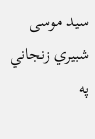سید موسی شبیري زنجاني په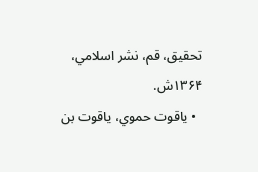تحقیق، قم، نشر اسلامي، ۱۳۶۴ش.
  • یاقوت حموي، یاقوت بن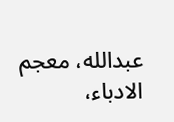عبدالله، معجم الادباء،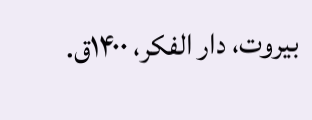بیروت، دار الفکر، ۱۴۰۰ق.